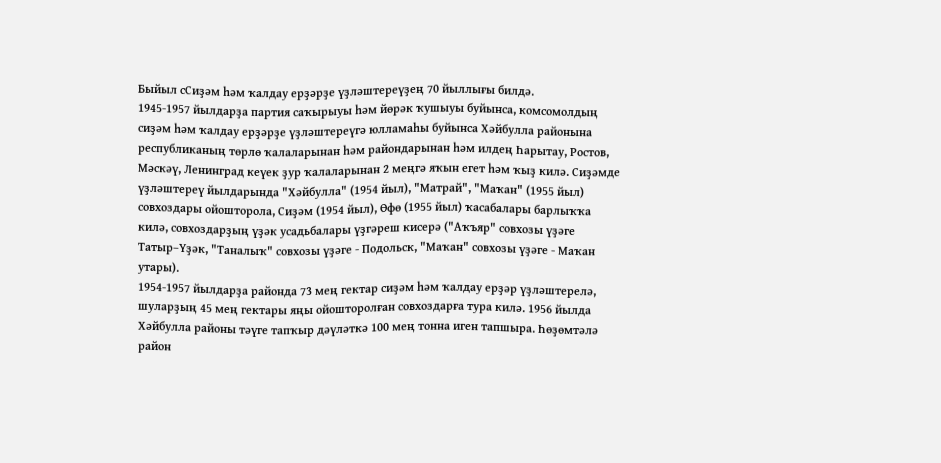Быйыл сСиҙәм һәм ҡалдау ерҙәрҙе үҙләштереүҙең 70 йыллығы билдә.
1945-1957 йылдарҙа партия саҡырыуы һәм йөрәк ҡушыуы буйынса, комсомолдың сиҙәм һәм ҡалдау ерҙәрҙе үҙләштереүгә юлламаһы буйынса Хәйбулла районына республиканың төрлө ҡалаларынан һәм райондарынан һәм илдең Һарытау, Ростов, Мәскәү, Ленинград кеүек ҙур ҡалаларынан 2 меңгә яҡын егет һәм ҡыҙ килә. Сиҙәмде үҙләштереү йылдарында "Хәйбулла" (1954 йыл), "Матрай", "Маҡан" (1955 йыл) совхоздары ойошторола, Сиҙәм (1954 йыл), Өфө (1955 йыл) ҡасабалары барлыҡҡа килә, совхоздарҙың үҙәк усадьбалары үҙгәреш кисерә ("Аҡъяр" совхозы үҙәге Татыр–Үҙәк, "Таналыҡ" совхозы үҙәге - Подольск, "Маҡан" совхозы үҙәге - Маҡан утары).
1954-1957 йылдарҙа районда 73 мең гектар сиҙәм һәм ҡалдау ерҙәр үҙләштерелә, шуларҙың 45 мең гектары яңы ойошторолған совхоздарға тура килә. 1956 йылда Хәйбулла районы тәүге тапҡыр дәүләткә 100 мең тонна иген тапшыра. Һөҙөмтәлә район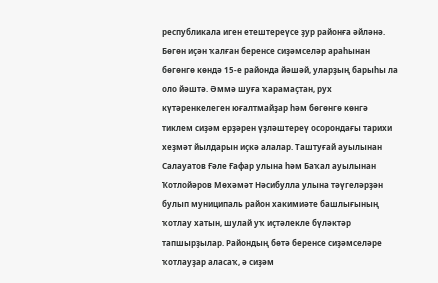республикала иген етештереүсе ҙур районға әйләнә.
Бөгөн иҫән ҡалған беренсе сиҙәмселәр араһынан бөгөнгө көндә 15-е районда йәшәй, уларҙың барыһы ла оло йәштә. Әммә шуға ҡарамаҫтан, рух күтәренкелеген юғалтмайҙар һәм бөгөнгө көнгә тиклем сиҙәм ерҙәрен үҙләштереү осорондағы тарихи хеҙмәт йылдарын иҫкә алалар. Таштуғай ауылынан Салауатов Ғәле Ғафар улына һәм Баҡал ауылынан Ҡотлойәров Мөхәмәт Нәсибулла улына тәүгеләрҙән булып муниципаль район хакимиәте башлығының ҡотлау хатын, шулай уҡ иҫтәлекле бүләктәр тапшырҙылар. Райондың бөтә беренсе сиҙәмселәре ҡотлауҙар аласаҡ, ә сиҙәм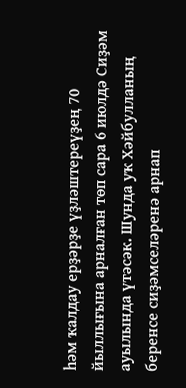һәм ҡалдау ерҙәрҙе үҙләштереүҙең 70 йыллығына арналған төп сара 6 июлдә Сиҙәм ауылында үтәсәк. Шунда уҡ Хәйбулланың беренсе сиҙәмселәренә арнап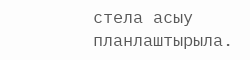стела асыу планлаштырыла.